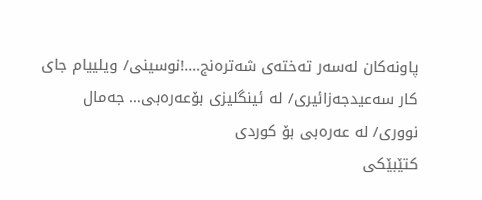پاونەکان لەسەر تەختەی شەترەنج….!نوسینی/ ویلییام جای کار سەعیدجەزائیری/ لە ئینگلیزی بۆعەرەبی… جەمال نووری/ لە عەرەبی بۆ کوردی
کتێبێکی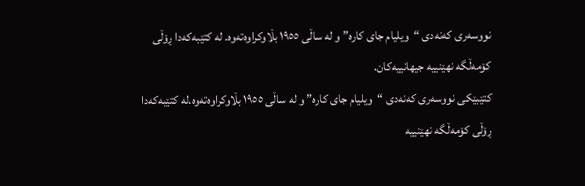نووسەری کەنەدی “ویلیام جاى کارە” و لە ساڵی ١٩٥٥ بڵاوکراوەتەوە. لە کتێبەکەدا ڕۆڵی کۆمەڵگە نهێنییە جیهانییەکان.
کتێبێکی نووسەری کەنەدی “ویلیام جاى کارە” و لە ساڵی ١٩٥٥ بڵاوکراوەتەوە.لە کتێبەکەدا ڕۆڵی کۆمەڵگە نهێنییە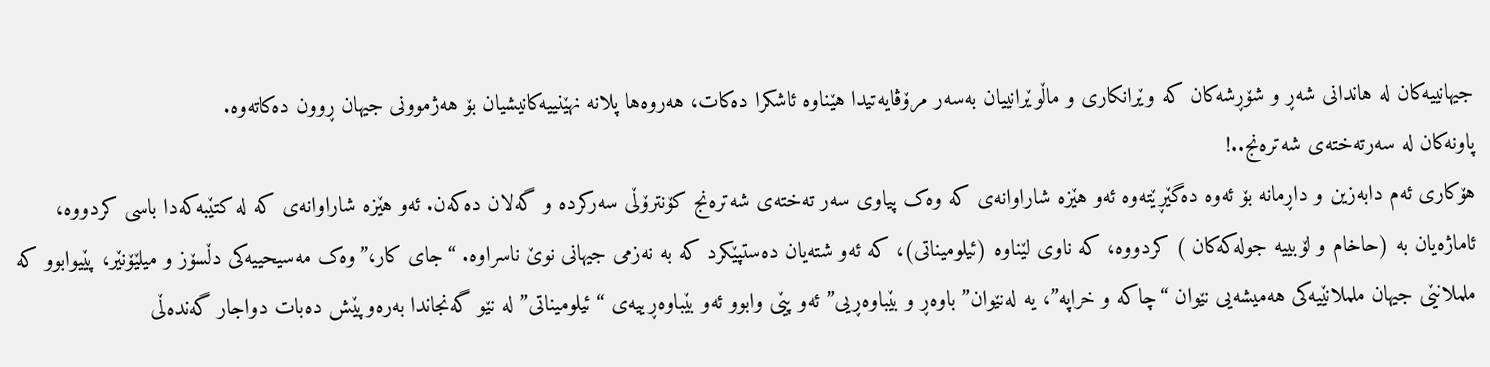جیهانییەکان لە هاندانی شەڕ و شۆڕشەکان کە وێرانکاری و ماڵوێرانییان بەسەر مرۆڤایەتیدا هێناوە ئاشکرا دەکات، هەروەها پلانە نهێنییەکانیشیان بۆ هەژموونی جیهان ڕوون دەکاتەوە.
پاونەکان لە سەرتەختەی شەترەنج..!
هۆکاری ئەم دابەزین و داڕمانە بۆ ئەوە دەگێڕێتەوە ئەو هێزە شاراوانەی کە وەک پیاوی سەر تەختەی شەترەنج کۆنترۆڵی سەرکردە و گەلان دەکەن. ئەو هێزە شاراوانەی کە لە کتێبەکەدا باسی کردووە، ئاماژەیان بە (حاخام و لۆبییە جولەکەکان ) کردووە، کە ناوی لێناوە (ئیلومیناتی)، کە ئەو شتەیان دەستپێکرد کە بە نەزمی جیهانی نوێ ناسراوە. “جاى کار،”وەک مەسیحییەکی دڵسۆز و میلێۆنێر، پێیوابوو کە ململانێی جیهان ململانێیەکی هەمیشەیی نێوان “چاکە و خراپە”، یە لەنێوان” باوەڕ و بێباوەڕیی” ئەو پێی وابوو ئەو بێباوەڕییەی “ئیلومیناتی” لە نێو گەنجاندا بەرەوپێش دەبات دواجار گەندەڵی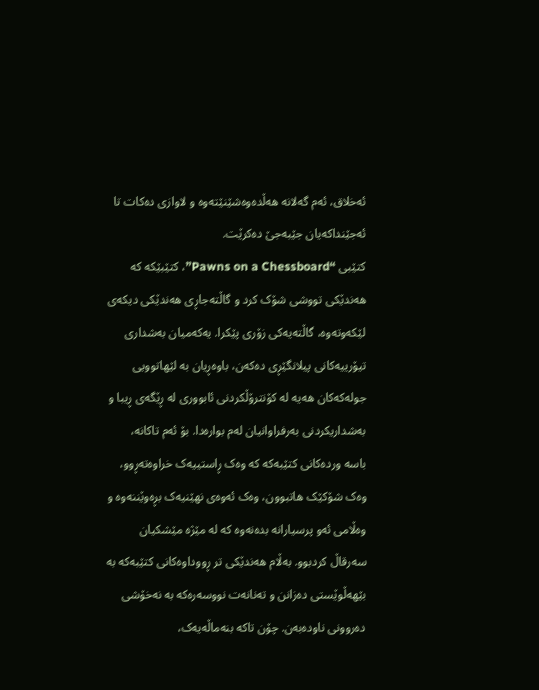ئەخلاق، ئەم گەلانە هەڵدەوەشێنێتەوە و لاوازی دەکات تا ئەجێنداکەیان جێبەجێ دەکرێت.
کتێبی “Pawns on a Chessboard”، کتێبێکە کە هەندێکی تووشی شۆک کرد و گاڵتەجاڕی هەندێکی دیکەی لێکەوتەوە، گاڵتەیەکی زۆری پێکرا. یەکەمیان بەشداری تیۆرییەکانی پیلانگێڕی دەکەن، باوەڕیان بە لێهاتوویی جولەکەکان هەیە لە کۆنترۆڵکردنی ئابووری لە ڕێگەی ڕیبا و بەشداریکردنی بەرفراوانیان لەم بوارەدا. بۆ ئەم تاکانە، باسە وردەکانی کتێبەکە کە وەک ڕاستییەک خراوەتەڕوو، وەک شۆکێک هاتبوون، وەک ئەوەی نهێنیەک بڕەوێننەوە و وەڵامی ئەو پرسیارانە بدەنەوە کە لە مێژە مێشکیان سەرقاڵ کردبوو. بەڵام هەندێکی تر ڕووداوەکانی کتێبەکە بە بێهەڵوێستی دەزانن و تەنانەت نووسەرەکە بە نەخۆشی دەروونی ناودەبەن. چۆن تاکە بنەماڵەیەک،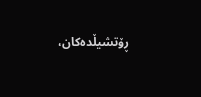ڕۆتشیڵدەکان،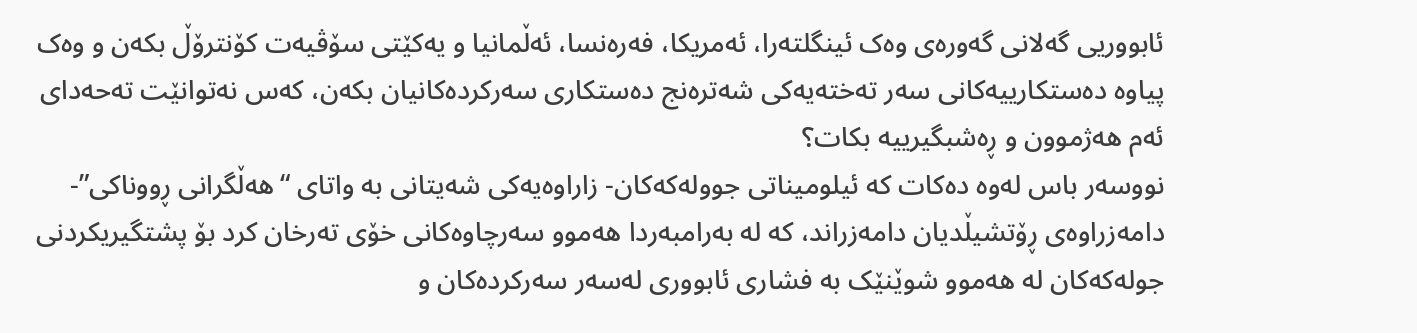ئابووریی گەلانی گەورەی وەک ئینگلتەرا، ئەمریکا، فەرەنسا، ئەڵمانیا و یەکێتی سۆڤیەت کۆنترۆڵ بکەن و وەک پیاوە دەستکارییەکانی سەر تەختەیەکی شەترەنج دەستکاری سەرکردەکانیان بکەن، کەس نەتوانێت تەحەدای ئەم هەژموون و ڕەشبگیرییە بکات؟
نووسەر باس لەوە دەکات کە ئیلومیناتی جوولەکەکان- زاراوەیەکی شەیتانی بە واتای “هەڵگرانی ڕووناکی”- دامەزراوەی ڕۆتشیڵدیان دامەزراند، کە لە بەرامبەردا هەموو سەرچاوەکانی خۆی تەرخان کرد بۆ پشتگیریکردنی جولەکەکان لە هەموو شوێنێک بە فشاری ئابووری لەسەر سەرکردەکان و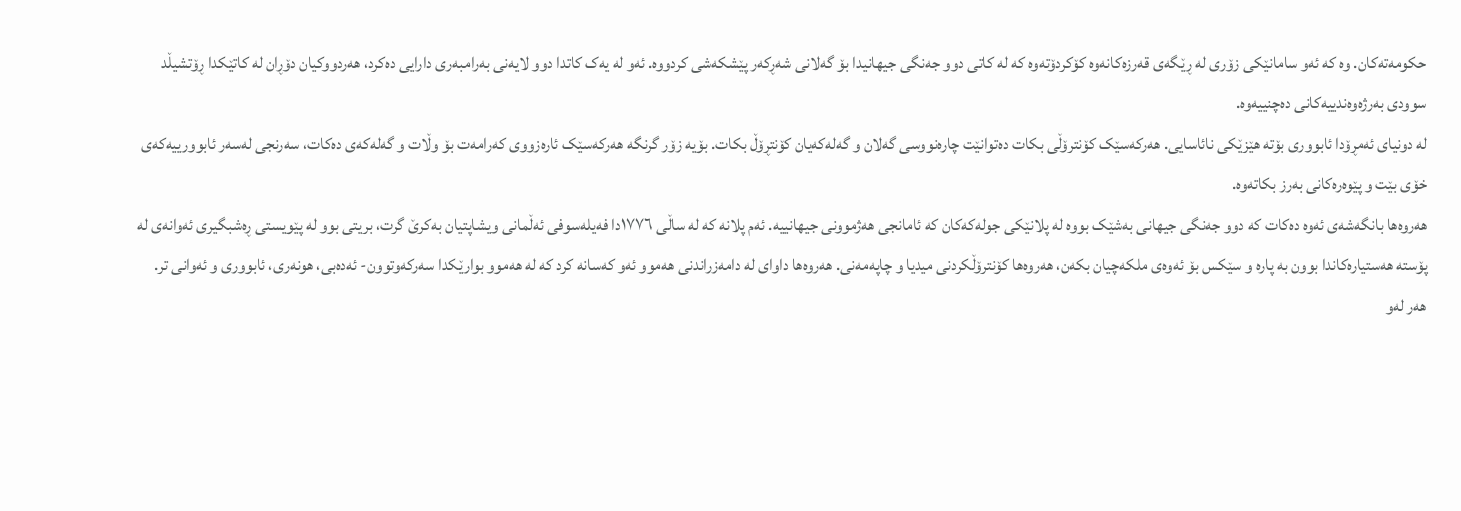حکومەتەکان. وە کە ئەو سامانێکی زۆری لە ڕێگەی قەرزەکانەوە کۆکردۆتەوە کە لە کاتی دوو جەنگی جیهانیدا بۆ گەلانی شەڕکەر پێشکەشی کردووە. ئەو لە یەک کاتدا دوو لایەنی بەرامبەری دارایی دەکرد، هەردووکیان دۆڕان لە کاتێکدا ڕۆتشیڵد سوودی بەرژەوەندییەکانی دەچنییەوە.
لە دونیای ئەمڕۆدا ئابووری بۆتە هێزێکی نائاسایی. هەرکەسێک کۆنترۆڵی بکات دەتوانێت چارەنووسی گەلان و گەلەکەیان کۆنتڕۆڵ بکات. بۆیە زۆر گرنگە هەرکەسێک ئارەزووی کەرامەت بۆ وڵات و گەلەکەی دەکات، سەرنجی لەسەر ئابوورییەکەی خۆی بێت و پێوەرەکانی بەرز بکاتەوە.
هەروەها بانگەشەی ئەوە دەکات کە دوو جەنگی جیهانی بەشێک بووە لە پلانێکی جولەکەکان کە ئامانجی هەژموونی جیهانییە. ئەم پلانە کە لە ساڵی ١٧٧٦دا فەیلەسوفی ئەڵمانی ویشاپتیان بەکرێ گرت، بریتی بوو لە پێویستی ڕەشبگیری ئەوانەی لە پۆستە هەستیارەکاندا بوون بە پارە و سێکس بۆ ئەوەی ملکەچیان بکەن، هەروەها کۆنترۆڵکردنی میدیا و چاپەمەنی. هەروەها داوای لە دامەزراندنی هەموو ئەو کەسانە کرد کە لە هەموو بوارێکدا سەرکەوتوون- ئەدەبی، هونەری، ئابووری و ئەوانی تر.
هەر لەو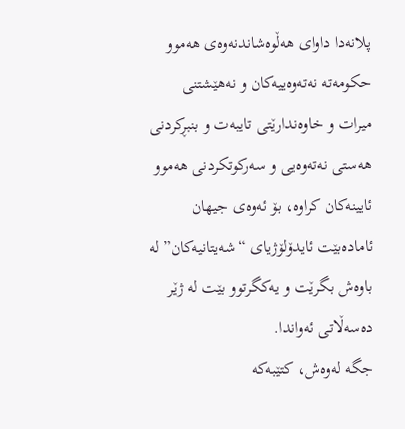پلانەدا داوای هەڵوەشاندنەوەی هەموو حکومەتە نەتەوەییەکان و نەهێشتنی میرات و خاوەندارێتی تایبەت و بنبڕکردنی هەستی نەتەوەیی و سەرکوتکردنی هەموو ئایینەکان کراوە، بۆ ئەوەی جیهان ئامادەبێت ئایدۆلۆژیای “شەیتانیەکان” لە باوەش بگرێت و یەکگرتوو بێت لە ژێر دەسەڵاتی ئەواندا.
جگە لەوەش، کتێبەکە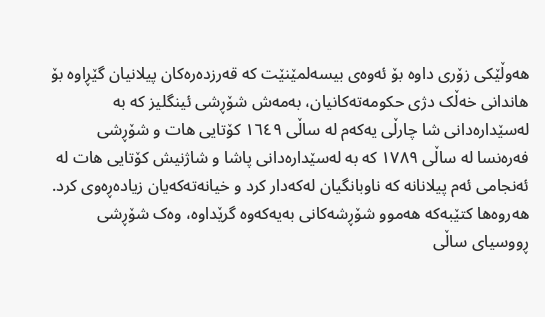هەوڵێکی زۆری داوە بۆ ئەوەی بیسەلمێنێت کە قەرزدەرەکان پیلانیان گێڕاوە بۆ هاندانی خەڵک دژی حکومەتەکانیان، بەمەش شۆڕشی ئینگلیز کە بە لەسێدارەدانی شا چارڵی یەکەم لە ساڵی ١٦٤٩ کۆتایی هات و شۆڕشی فەرەنسا لە ساڵی ١٧٨٩ کە بە لەسێدارەدانی پاشا و شاژنیش کۆتایی هات لە ئەنجامی ئەم پیلانانە کە ناوبانگیان لەکەدار کرد و خیانەتەکەیان زیادەڕەوی کرد. هەروەها کتێبەکە هەموو شۆڕشەکانی بەیەکەوە گرێداوە، وەک شۆڕشی ڕووسیای ساڵی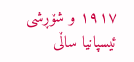١٩١٧ و شۆڕشی ئیسپانیا ساڵی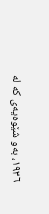١٩٣٦، بەو شێوەیەی کە لە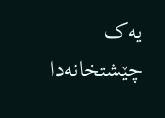یەک چێشتخانەدا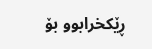ڕێکخرابوو بۆ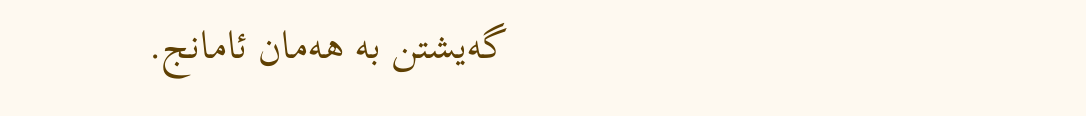گەیشتن بە هەمان ئامانج.